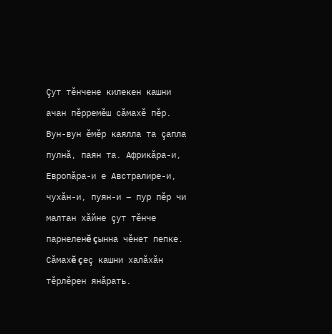Çут тĕнчене килекен кашни ачан пĕрремĕш сăмахĕ пĕр. Вун-вун ĕмĕр каялла та çапла пулнă, паян та. Африкăра-и, Европăра-и е Австралире-и, чухăн-и, пуян-и – пур пĕр чи малтан хăйне çут тĕнче парнеленĕ çынна чĕнет пепке. Сăмахĕ çеç кашни халăхăн тĕрлĕрен янăрать.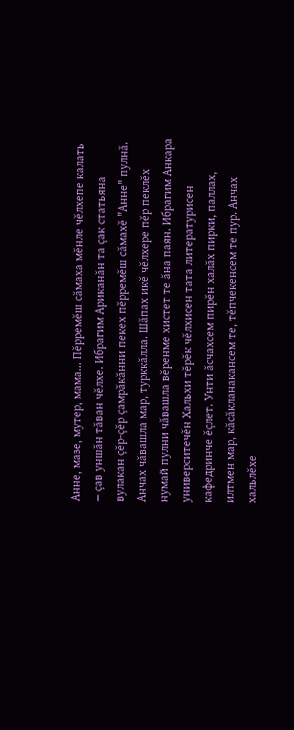Анне, мазе, мутер, мама... Пĕрремĕш сăмаха мĕнле чĕлхепе калать – çав уншăн тăван чĕлхе. Ибрагим Ариканăн та çак статьяна вулакан çĕр-çĕр çамрăкăнни пекех пĕрремĕш сăмахĕ "Анне" пулнă. Анчах чăвашла мар, турккăлла. Шăпах икĕ чĕлхере пĕр пеклĕх нумай пулни чăвашла вĕренме хистет те ăна паян. Ибрагим Анкара университечĕн Хальхи тĕрĕк чĕлхисен тата литературисен кафедринче ĕçлет. Унти ăсчахсем пирĕн халăх пирки, паллах, илтмен мар, кăсăкланакансем те, тĕпчекенсем те пур. Анчах хальлĕхе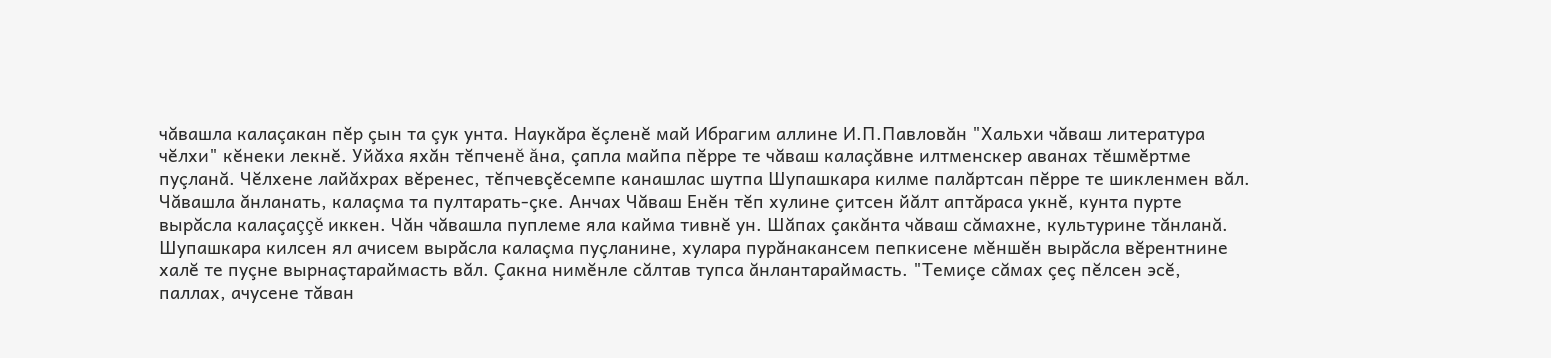чăвашла калаçакан пĕр çын та çук унта. Наукăра ĕçленĕ май Ибрагим аллине И.П.Павловăн "Хальхи чăваш литература чĕлхи" кĕнеки лекнĕ. Уйăха яхăн тĕпченĕ ăна, çапла майпа пĕрре те чăваш калаçăвне илтменскер аванах тĕшмĕртме пуçланă. Чĕлхене лайăхрах вĕренес, тĕпчевçĕсемпе канашлас шутпа Шупашкара килме палăртсан пĕрре те шикленмен вăл. Чăвашла ăнланать, калаçма та пултарать-çке. Анчах Чăваш Енĕн тĕп хулине çитсен йăлт аптăраса укнĕ, кунта пурте вырăсла калаçаççĕ иккен. Чăн чăвашла пуплеме яла кайма тивнĕ ун. Шăпах çакăнта чăваш сăмахне, культурине тăнланă. Шупашкара килсен ял ачисем вырăсла калаçма пуçланине, хулара пурăнакансем пепкисене мĕншĕн вырăсла вĕрентнине халĕ те пуçне вырнаçтараймасть вăл. Çакна нимĕнле сăлтав тупса ăнлантараймасть. "Темиçе сăмах çеç пĕлсен эсĕ, паллах, ачусене тăван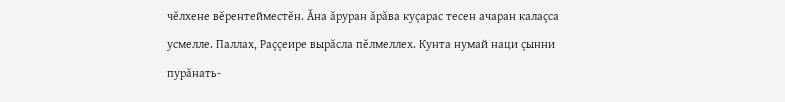чĕлхене вĕрентейместĕн. Ăна ăруран ăрăва куçарас тесен ачаран калаçса усмелле. Паллах, Раççеире вырăсла пĕлмеллех. Кунта нумай наци çынни пурăнать-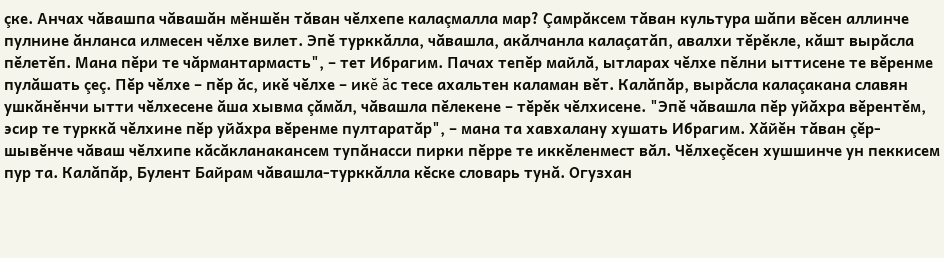çке. Анчах чăвашпа чăвашăн мĕншĕн тăван чĕлхепе калаçмалла мар? Çамрăксем тăван культура шăпи вĕсен аллинче пулнине ăнланса илмесен чĕлхе вилет. Эпĕ турккăлла, чăвашла, акăлчанла калаçатăп, авалхи тĕрĕкле, кăшт вырăсла пĕлетĕп. Мана пĕри те чăрмантармасть", – тет Ибрагим. Пачах тепĕр майлă, ытларах чĕлхе пĕлни ыттисене те вĕренме пулăшать çеç. Пĕр чĕлхе – пĕр ăс, икĕ чĕлхе – икĕ ăс тесе ахальтен каламан вĕт. Калăпăр, вырăсла калаçакана славян ушкăнĕнчи ытти чĕлхесене ăша хывма çăмăл, чăвашла пĕлекене – тĕрĕк чĕлхисене. "Эпĕ чăвашла пĕр уйăхра вĕрентĕм, эсир те турккă чĕлхине пĕр уйăхра вĕренме пултаратăр", – мана та хавхалану хушать Ибрагим. Хăйĕн тăван çĕр-шывĕнче чăваш чĕлхипе кăсăкланакансем тупăнасси пирки пĕрре те иккĕленмест вăл. Чĕлхеçĕсен хушшинче ун пеккисем пур та. Калăпăр, Булент Байрам чăвашла-турккăлла кĕске словарь тунă. Огузхан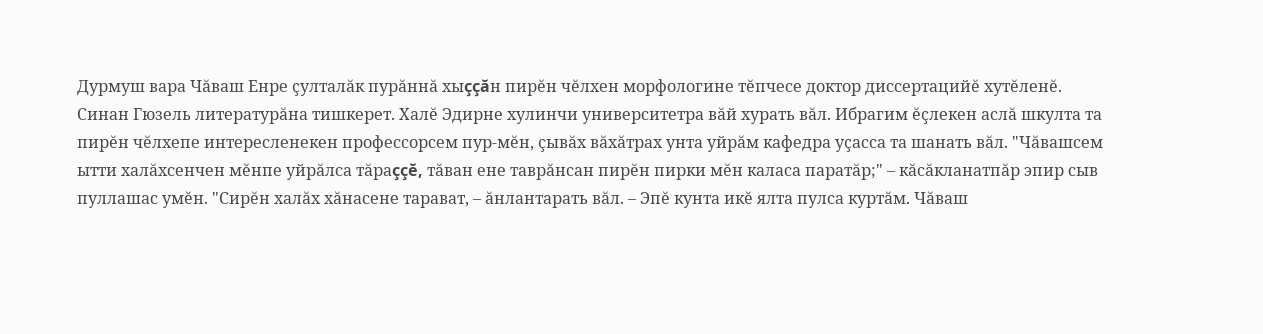Дурмуш вара Чăваш Енре çулталăк пурăннă хыççăн пирĕн чĕлхен морфологине тĕпчесе доктор диссертацийĕ хутĕленĕ. Синан Гюзель литературăна тишкерет. Халĕ Эдирне хулинчи университетра вăй хурать вăл. Ибрагим ĕçлекен аслă шкулта та пирĕн чĕлхепе интересленекен профессорсем пур-мĕн, çывăх вăхăтрах унта уйрăм кафедра уçасса та шанать вăл. "Чăвашсем ытти халăхсенчен мĕнпе уйрăлса тăраççĕ, тăван ене таврăнсан пирĕн пирки мĕн каласа паратăр;" – кăсăкланатпăр эпир сыв пуллашас умĕн. "Сирĕн халăх хăнасене тарават, – ăнлантарать вăл. – Эпĕ кунта икĕ ялта пулса куртăм. Чăваш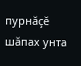пурнăçĕ шăпах унта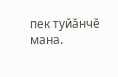пек туйăнчĕ мана.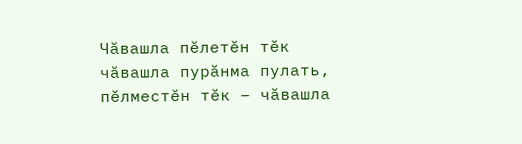Чăвашла пĕлетĕн тĕк чăвашла пурăнма пулать, пĕлместĕн тĕк – чăвашла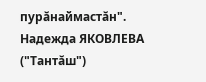пурăнаймастăн".
Надежда ЯКОВЛЕВА ("Тантăш")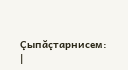Çыпăçтарнисем: |